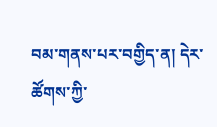བམ་གནས་པར་བགྱིད་ན། དེར་ཚོགས་ཀྱི་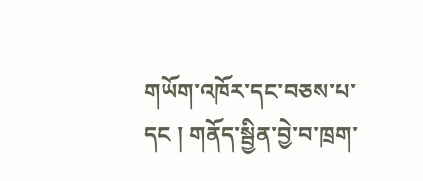གཡོག་འཁོར་དང་བཅས་པ་དང ། གནོད་སྦྱིན་བྱེ་བ་ཁྲག་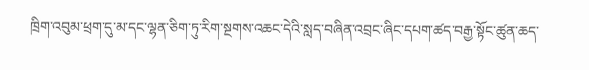ཁྲིག་འབུམ་ཕྲག་དུ་མ་དང་ལྷན་ཅིག་ཏུ་རིག་སྔགས་འཆང་དེའི་སླད་བཞིན་འབྲང་ཞིང་དཔག་ཚད་བརྒྱ་སྟོང་ཚུན་ཆད་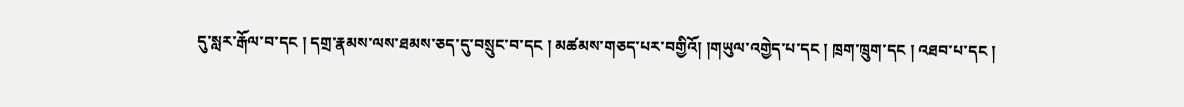དུ་སླར་རྒོལ་བ་དང ། དགྲ་རྣམས་ལས་ཐམས་ཅད་དུ་བསྲུང་བ་དང ། མཚམས་གཅད་པར་བགྱིའོ། །གཡུལ་འགྱེད་པ་དང ། ཁྲག་ཁྲུག་དང ། འཐབ་པ་དང །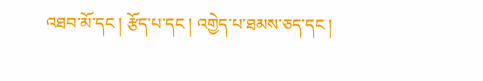འཐབ་མོ་དང ། རྩོད་པ་དང ། འགྱེད་པ་ཐམས་ཅད་དང །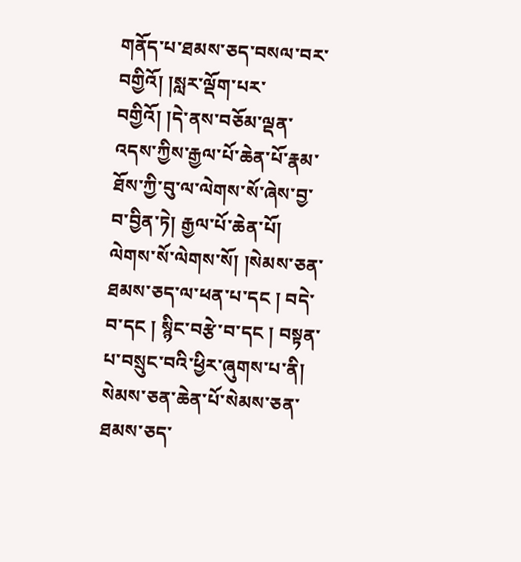གནོད་པ་ཐམས་ཅད་བསལ་བར་བགྱིའོ། །སླར་ལྡོག་པར་བགྱིའོ། །དེ་ནས་བཅོམ་ལྡན་འདས་ཀྱིས་རྒྱལ་པོ་ཆེན་པོ་རྣམ་ཐོས་ཀྱི་བུ་ལ་ལེགས་སོ་ཞེས་བྱ་བ་བྱིན་ཏེ། རྒྱལ་པོ་ཆེན་པོ། ལེགས་སོ་ལེགས་སོ། །སེམས་ཅན་ཐམས་ཅད་ལ་ཕན་པ་དང ། བདེ་བ་དང ། སྙིང་བརྩེ་བ་དང ། བསྟན་པ་བསྲུང་བའི་ཕྱིར་ཞུགས་པ་ནི། སེམས་ཅན་ཆེན་པོ་སེམས་ཅན་ཐམས་ཅད་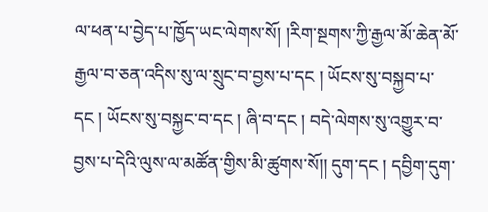ལ་ཕན་པ་བྱེད་པ་ཁྱོད་ཡང་ལེགས་སོ། །རིག་སྔགས་ཀྱི་རྒྱལ་མོ་ཆེན་མོ་རྒྱལ་བ་ཅན་འདིས་སུ་ལ་སྲུང་བ་བྱས་པ་དང ། ཡོངས་སུ་བསྐྱབ་པ་དང ། ཡོངས་སུ་བསྐྱང་བ་དང ། ཞི་བ་དང ། བདེ་ལེགས་སུ་འགྱུར་བ་བྱས་པ་དེའི་ལུས་ལ་མཚོན་གྱིས་མི་ཚུགས་སོ།། དུག་དང ། དབྱིག་དུག་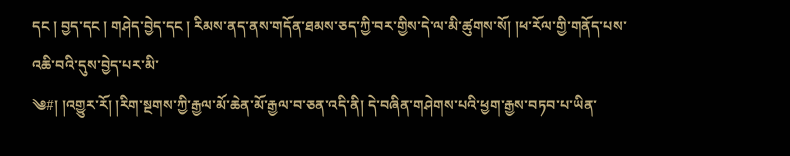དང ། བྱད་དང ། གཤེད་བྱེད་དང ། རིམས་ནད་ནས་གདོན་ཐམས་ཅད་ཀྱི་བར་གྱིས་དེ་ལ་མི་ཚུགས་སོ། །ཕ་རོལ་གྱི་གནོད་པས་འཆི་བའི་དུས་བྱེད་པར་མི་
༄#། །འགྱུར་རོ། །རིག་སྔགས་ཀྱི་རྒྱལ་མོ་ཆེན་མོ་རྒྱལ་བ་ཅན་འདི་ནི། དེ་བཞིན་གཤེགས་པའི་ཕྱག་རྒྱས་བཏབ་པ་ཡིན་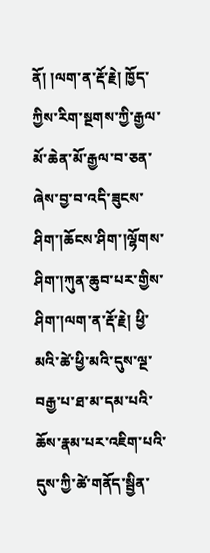ནོ། །ལག་ན་རྡོ་རྗེ། ཁྱོད་ཀྱིས་རིག་སྔགས་ཀྱི་རྒྱལ་མོ་ཆེན་མོ་རྒྱལ་བ་ཅན་ཞེས་བྱ་བ་འདི་ཟུངས་ཤིག་།ཆོངས་ཤིག་།ལྷོགས་ཤིག་།ཀུན་ཆུབ་པར་གྱིས་ཤིག་།ལག་ན་རྡོ་རྗེ། ཕྱི་མའི་ཚེ་ཕྱི་མའི་དུས་ལྔ་བརྒྱ་པ་ཐ་མ་དམ་པའི་ཆོས་རྣམ་པར་འཇིག་པའི་དུས་ཀྱི་ཚེ་གནོད་སྦྱིན་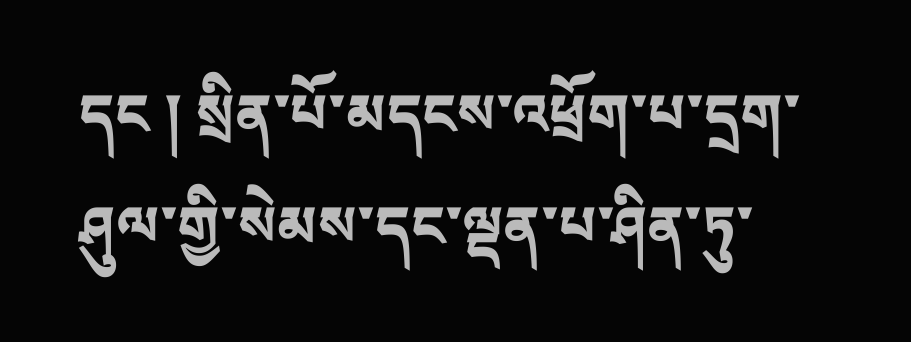དང ། སྲིན་པོ་མདངས་འཕྲོག་པ་དྲག་ཤུལ་གྱི་སེམས་དང་ལྡན་པ་ཤིན་ཏུ་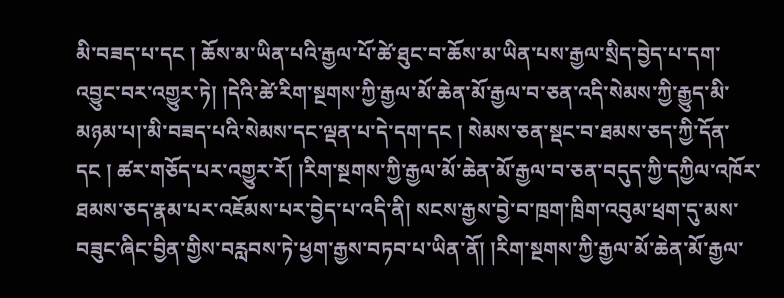མི་བཟད་པ་དང ། ཆོས་མ་ཡིན་པའི་རྒྱལ་པོ་ཚེ་ཐུང་བ་ཆོས་མ་ཡིན་པས་རྒྱལ་སྲིད་བྱེད་པ་དག་འབྱུང་བར་འགྱུར་ཏེ། །དེའི་ཚེ་རིག་སྔགས་ཀྱི་རྒྱལ་མོ་ཆེན་མོ་རྒྱལ་བ་ཅན་འདི་སེམས་ཀྱི་རྒྱུད་མི་མཉམ་པ།་མི་བཟད་པའི་སེམས་དང་ལྡན་པ་དེ་དག་དང ། སེམས་ཅན་སྡང་བ་ཐམས་ཅད་ཀྱི་དོན་དང ། ཚར་གཅོད་པར་འགྱུར་རོ། །རིག་སྔགས་ཀྱི་རྒྱལ་མོ་ཆེན་མོ་རྒྱལ་བ་ཅན་བདུད་ཀྱི་དཀྱིལ་འཁོར་ཐམས་ཅད་རྣམ་པར་འཇོམས་པར་བྱེད་པ་འདི་ནི། སངས་རྒྱས་བྱེ་བ་ཁྲག་ཁྲིག་འབུམ་ཕྲག་དུ་མས་བཟུང་ཞིང་བྱིན་གྱིས་བརླབས་ཏེ་ཕྱག་རྒྱས་བཏབ་པ་ཡིན་ནོ། །རིག་སྔགས་ཀྱི་རྒྱལ་མོ་ཆེན་མོ་རྒྱལ་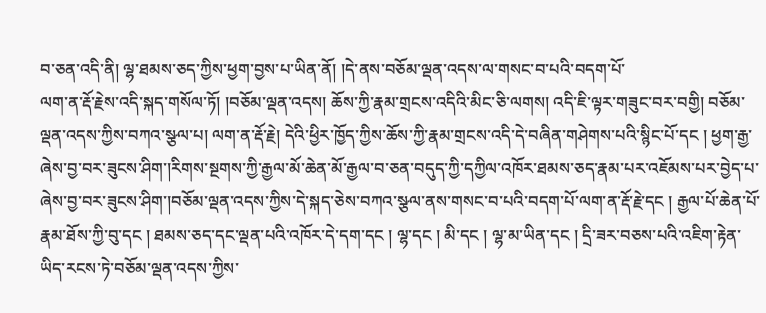བ་ཅན་འདི་ནི། ལྷ་ཐམས་ཅད་ཀྱིས་ཕྱག་བྱས་པ་ཡིན་ནོ། །དེ་ནས་བཅོམ་ལྡན་འདས་ལ་གསང་བ་པའི་བདག་པོ་
ལག་ན་རྡོ་རྗེས་འདི་སྐད་གསོལ་ཏོ། །བཅོམ་ལྡན་འདས། ཆོས་ཀྱི་རྣམ་གྲངས་འདིའི་མིང་ཅི་ལགས། འདི་ཇི་ལྟར་གཟུང་བར་བགྱི། བཅོམ་ལྡན་འདས་ཀྱིས་བཀའ་སྩལ་པ། ལག་ན་རྡོ་རྗེ། དེའི་ཕྱིར་ཁྱོད་ཀྱིས་ཆོས་ཀྱི་རྣམ་གྲངས་འདི་དེ་བཞིན་གཤེགས་པའི་སྙིང་པོ་དང ། ཕྱག་རྒྱ་ཞེས་བྱ་བར་ཟུངས་ཤིག་།རིགས་སྔགས་ཀྱི་རྒྱལ་མོ་ཆེན་མོ་རྒྱལ་བ་ཅན་བདུད་ཀྱི་དཀྱིལ་འཁོར་ཐམས་ཅད་རྣམ་པར་འཇོམས་པར་བྱེད་པ་ཞེས་བྱ་བར་ཟུངས་ཤིག་།བཅོམ་ལྡན་འདས་ཀྱིས་དེ་སྐད་ཅེས་བཀའ་སྩལ་ནས་གསང་བ་པའི་བདག་པོ་ལག་ན་རྡོ་རྗེ་དང ། རྒྱལ་པོ་ཆེན་པོ་རྣམ་ཐོས་ཀྱི་བུ་དང ། ཐམས་ཅད་དང་ལྡན་པའི་འཁོར་དེ་དག་དང ། ལྷ་དང ། མི་དང ། ལྷ་མ་ཡིན་དང ། དྲི་ཟར་བཅས་པའི་འཇིག་རྟེན་ཡིད་རངས་ཏེ་བཅོམ་ལྡན་འདས་ཀྱིས་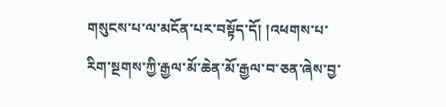གསུངས་པ་ལ་མངོན་པར་བསྟོད་དོ། །འཕགས་པ་རིག་སྔགས་ཀྱི་རྒྱལ་མོ་ཆེན་མོ་རྒྱལ་བ་ཅན་ཞེས་བྱ་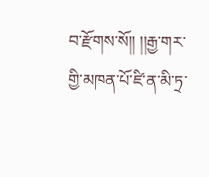བ་རྫོགས་སོ།། །།རྒྱ་གར་གྱི་མཁན་པོ་ཛི་ན་མི་ཏྲ་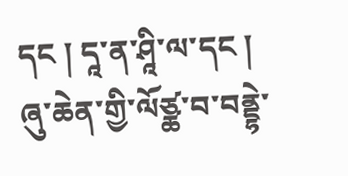དང ། དཱ་ན་ཤཱི་ལ་དང ། ཞུ་ཆེན་གྱི་ལོཙྪ་བ་བནྡྷེ་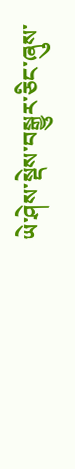ཡེ་ཤེས་སྡེས་བསྒྱུར་ཅིང་ཞུས་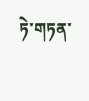ཏེ་གཏན་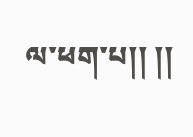ལ་ཕག་པ།། །།